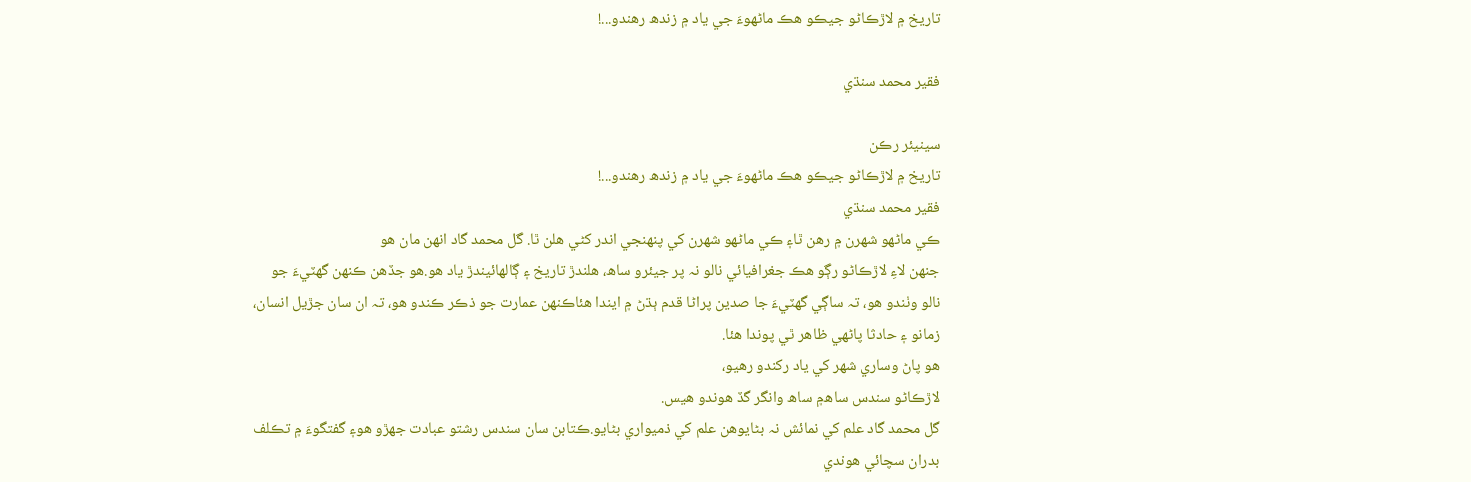تاریخ ۾ لاڙڪاڻو جيڪو هڪ ماڻهوءَ جي ياد ۾ زندھ رهندو...!

فقير محمد سنڌي

سينيئر رڪن
تاریخ ۾ لاڙڪاڻو جيڪو هڪ ماڻهوءَ جي ياد ۾ زندھ رهندو...!
فقير محمد سنڌي
ڪي ماڻهو شهرن ۾ رهن ٿا۽ ڪي ماڻهو شهرن کي پنهنجي اندر کڻي هلن ٿا. گل محمد گاد انهن مان هو
جنهن لاءِ لاڙڪاڻو رڳو هڪ جغرافيائي نالو نہ پر جيئرو ساھ، هلندڙ تاريخ ۽ ڳالهائيندڙ ياد هو.هو جڏهن ڪنهن گهٽيءَ جو نالو وٺندو هو، تہ ساڳي گهٽيءَ جا صدين پراڻا قدم ٻڌڻ ۾ ايندا هئاڪنهن عمارت جو ذڪر ڪندو هو، تہ ان سان جڙيل انسان، زمانو ۽ حادثا پاڻهي ظاهر ٿي پوندا هئا.
هو پاڻ وساري شهر کي ياد رکندو رهيو،
لاڙڪاڻو سندس ساھ۾ ساھ وانگر گڏ هوندو هيس.
گل محمد گاد علم کي نمائش نہ بڻايوهن علم کي ذميواري بڻايو.ڪتابن سان سندس رشتو عبادت جهڙو هو۽ گفتگوءَ ۾ تڪلف بدران سچائي هوندي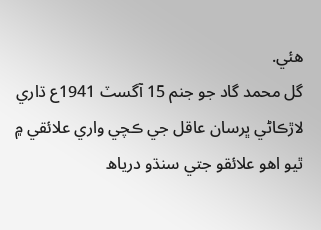هئي.
گل محمد گاد جو جنم 15 آگسٽ 1941ع ڌاري لاڙڪاڻي ڀرسان عاقل جي ڪچي واري علائقي ۾ ٿيو اهو علائقو جتي سنڌو درياھ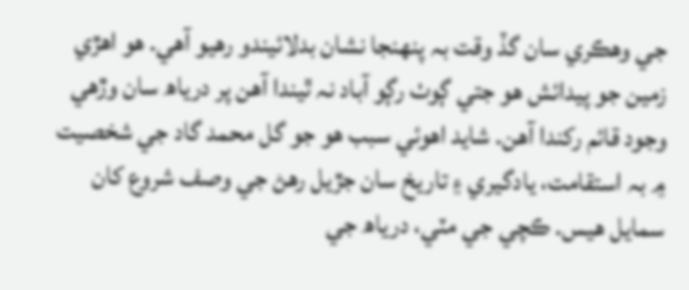جي وهڪري سان گڏ وقت بہ پنهنجا نشان بدلائيندو رهيو آهي. هو اهڙي زمين جو پيدائش هو جتي ڳوٺ رڳو آباد نہ ٿيندا آهن پر درياھ سان وڙهي وجود قائم رکندا آهن. شايد اهوئي سبب هو جو گل محمد گاد جي شخصيت ۾ بہ استقامت، يادگيري ۽ تاريخ سان جڙيل رهڻ جي وصف شروع کان سمايل هيس. ڪچي جي مٽي، درياھ جي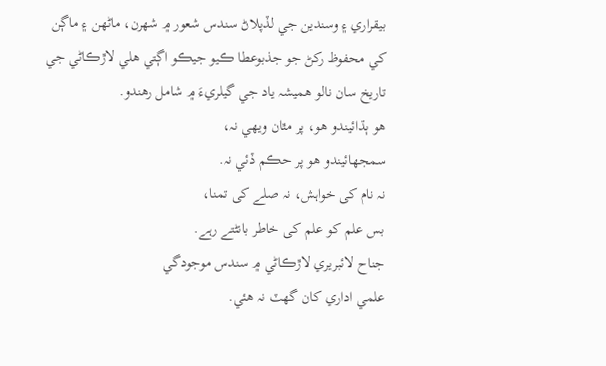بيقراري ۽ وسندين جي لڏپلاڻ سندس شعور ۾ شهرن، ماڻهن ۽ ماڳن کي محفوظ رکڻ جو جذبوعطا ڪيو جيڪو اڳتي هلي لاڙڪاڻي جي تاريخ سان نالو هميشہ ياد جي گيلريءَ ۾ شامل رهندو.
هو ٻڌائيندو هو، پر مٿان ويهي نہ،
سمجهائيندو هو پر حڪم ڏئي نہ.
نہ نام کی خواہش، نہ صلے کی تمنا،
بس علم کو علم کی خاطر بانٹتے رہے.
جناح لائبريري لاڙڪاڻي ۾ سندس موجودگي
علمي اداري کان گهٽ نہ هئي.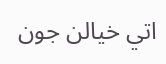اتي خيالن جون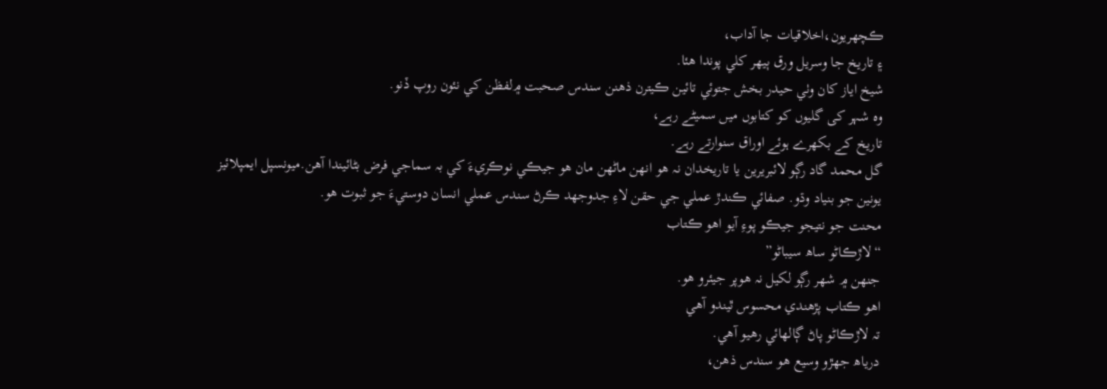ڪچهريون،اخلاقيات جا آداب،
۽ تاريخ جا وسريل ورق ٻيهر کلي پوندا هئا.
شيخ اياز کان وٺي حيدر بخش جتوئي تائين ڪيترن ذهنن سندس صحبت ۾لفظن کي نئون روپ ڏنو.
وہ شہر کی گلیوں کو کتابوں میں سمیٹے رہے،
تاریخ کے بکھرے ہوئے اوراق سنوارتے رہے.
گل محمد گاد رڳو لائبريرين يا تاريخدان نہ هو انهن ماڻهن مان هو جيڪي نوڪريءَ کي بہ سماجي فرض بڻائيندا آهن.ميونسپل ايمپلائيز يونين جو بنياد وڌو. صفائي ڪندڙ عملي جي حقن لاءِ جدوجهد ڪرڻ سندس عملي انسان دوستيءَ جو ثبوت هو.
محنت جو نتيجو جيڪو پوءِ آيو اهو ڪتاب
“لاڙڪاڻو ساھ سيباڻو”
جنهن ۾ شهر رڳو لکيل نہ هوپر جيئرو هو.
اهو ڪتاب پڙهندي محسوس ٿيندو آهي
تہ لاڙڪاڻو پاڻ ڳالهائي رهيو آهي.
درياھ جهڙو وسيع هو سندس ذهن،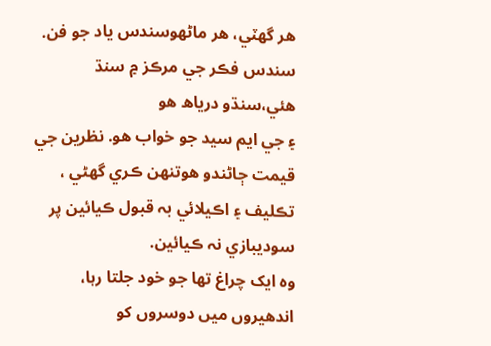هر گهٽي، هر ماڻهوسندس ياد جو فن.
سندس فڪر جي مرڪز ۾ سنڌ هئي،سنڌو درياھ هو
۽ جي ايم سيد جو خواب هو. نظرين جي قيمت ڄاڻندو هوتنهن ڪري گهڻي ، تڪليف ۽ اڪيلائي بہ قبول ڪيائين پر سوديبازي نہ ڪيائين.
وہ ایک چراغ تھا جو خود جلتا رہا،
اندھیروں میں دوسروں کو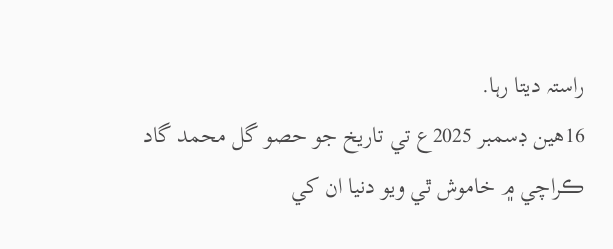راستہ دیتا رہا.
16هين ڊسمبر 2025ع تي تاريخ جو حصو گل محمد گاد ڪراچي ۾ خاموش ٿي ويو دنيا ان کي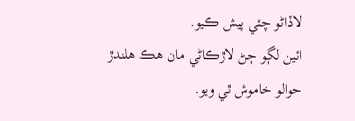لاڏاڻو چئي پيش ڪيو.
ائين لڳو ڄڻ لاڙڪاڻي مان هڪ هلندڙ حوالو خاموش ٿي ويو.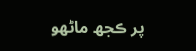پر ڪجھ ماڻهو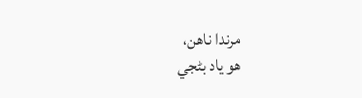مرندا ناهن،
هو ياد بڻجي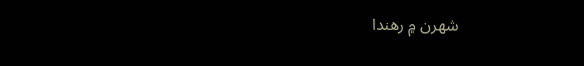شهرن ۾ رهندا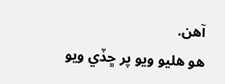آهن.
هو هليو ويو پر ڇڏي ويو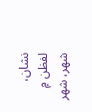نشان،
لفظن ۾ شهر، شهر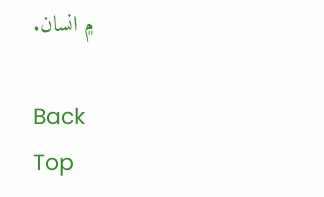۾ انسان.

Back
Top